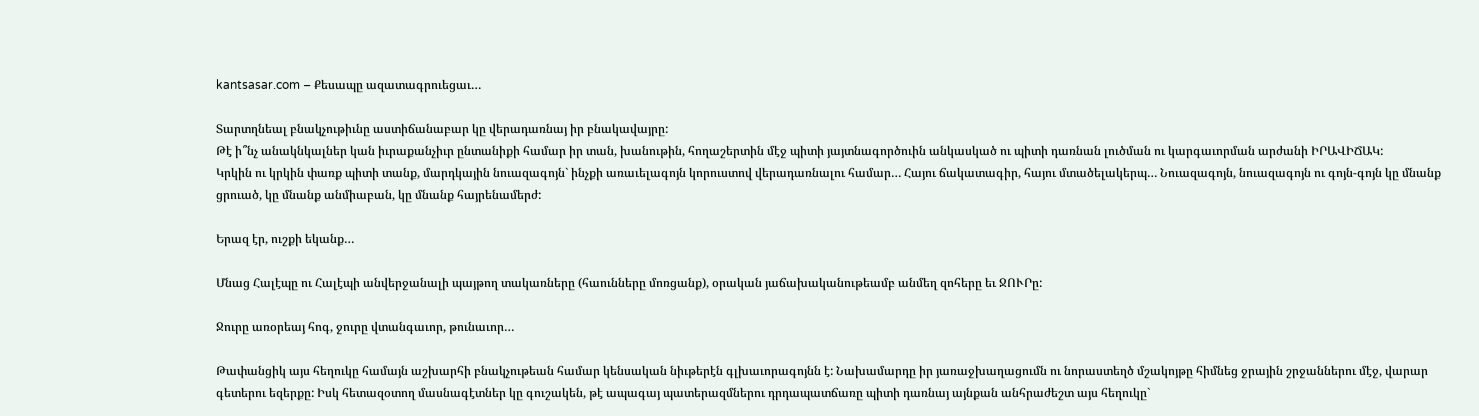kantsasar.com – Քեսապը ազատագրուեցաւ…

Տարտղնեալ բնակչութիւնը աստիճանաբար կը վերադառնայ իր բնակավայրը:
Թէ ի՞նչ անակնկալներ կան իւրաքանչիւր ընտանիքի համար իր տան, խանութին, հողաշերտին մէջ պիտի յայտնագործուին անկասկած ու պիտի դառնան լուծման ու կարգաւորման արժանի ԻՐԱՎԻՃԱԿ:
Կրկին ու կրկին փառք պիտի տանք, մարդկային նուազագոյն` ինչքի առաւելագոյն կորուստով վերադառնալու համար… Հայու ճակատագիր, հայու մտածելակերպ… Նուազագոյն, նուազագոյն ու գոյն-գոյն կը մնանք ցրուած, կը մնանք անմիաբան, կը մնանք հայրենամերժ:

Երազ էր, ուշքի եկանք…

Մնաց Հալէպը ու Հալէպի անվերջանալի պայթող տակառները (հաունները մոռցանք), օրական յաճախականութեամբ անմեղ զոհերը եւ ՋՈՒՐը:

Ջուրը առօրեայ հոգ, ջուրը վտանգաւոր, թունաւոր…

Թափանցիկ այս հեղուկը համայն աշխարհի բնակչութեան համար կենսական նիւթերէն գլխաւորագոյնն է: Նախամարդը իր յառաջխաղացումն ու նորաստեղծ մշակոյթը հիմնեց ջրային շրջաններու մէջ, վարար գետերու եզերքը: Իսկ հետազօտող մասնագէտներ կը գուշակեն, թէ ապագայ պատերազմներու դրդապատճառը պիտի դառնայ այնքան անհրաժեշտ այս հեղուկը`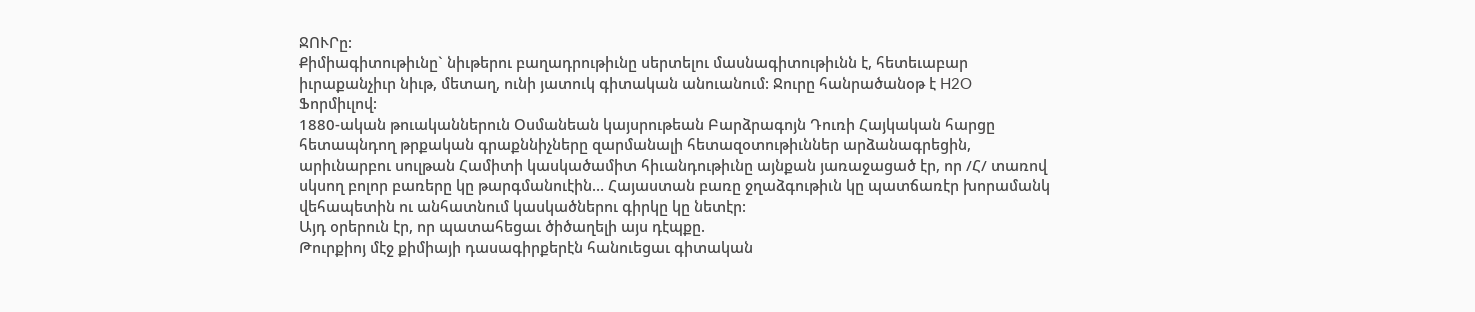ՋՈՒՐը:
Քիմիագիտութիւնը` նիւթերու բաղադրութիւնը սերտելու մասնագիտութիւնն է, հետեւաբար իւրաքանչիւր նիւթ, մետաղ, ունի յատուկ գիտական անուանում: Ջուրը հանրածանօթ է H2O Ֆորմիւլով:
1880-ական թուականներուն Օսմանեան կայսրութեան Բարձրագոյն Դուռի Հայկական հարցը հետապնդող թրքական գրաքննիչները զարմանալի հետազօտութիւններ արձանագրեցին, արիւնարբու սուլթան Համիտի կասկածամիտ հիւանդութիւնը այնքան յառաջացած էր, որ /Հ/ տառով սկսող բոլոր բառերը կը թարգմանուէին… Հայաստան բառը ջղաձգութիւն կը պատճառէր խորամանկ վեհապետին ու անհատնում կասկածներու գիրկը կը նետէր:
Այդ օրերուն էր, որ պատահեցաւ ծիծաղելի այս դէպքը.
Թուրքիոյ մէջ քիմիայի դասագիրքերէն հանուեցաւ գիտական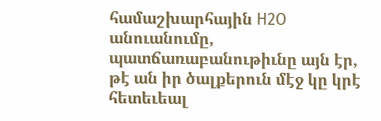համաշխարհային H2O անուանումը, պատճառաբանութիւնը այն էր, թէ ան իր ծալքերուն մէջ կը կրէ հետեւեալ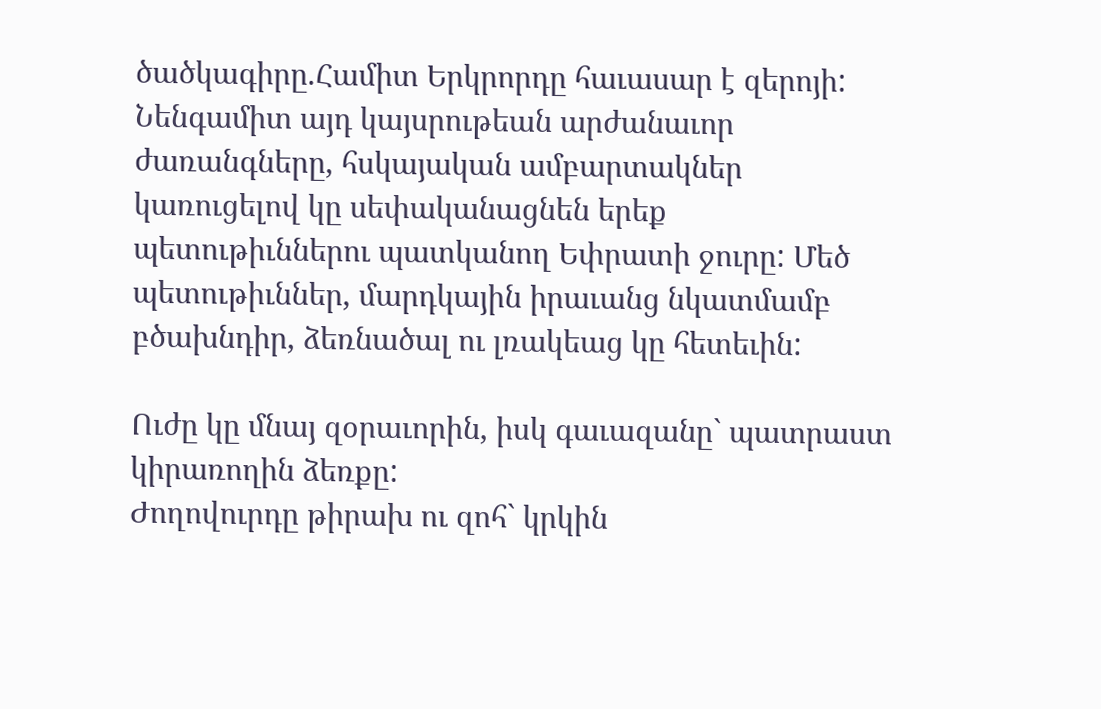ծածկագիրը.Համիտ Երկրորդը հաւասար է զերոյի:
Նենգամիտ այդ կայսրութեան արժանաւոր ժառանգները, հսկայական ամբարտակներ կառուցելով կը սեփականացնեն երեք պետութիւններու պատկանող Եփրատի ջուրը: Մեծ պետութիւններ, մարդկային իրաւանց նկատմամբ բծախնդիր, ձեռնածալ ու լռակեաց կը հետեւին:

Ուժը կը մնայ զօրաւորին, իսկ գաւազանը` պատրաստ կիրառողին ձեռքը:
Ժողովուրդը թիրախ ու զոհ` կրկին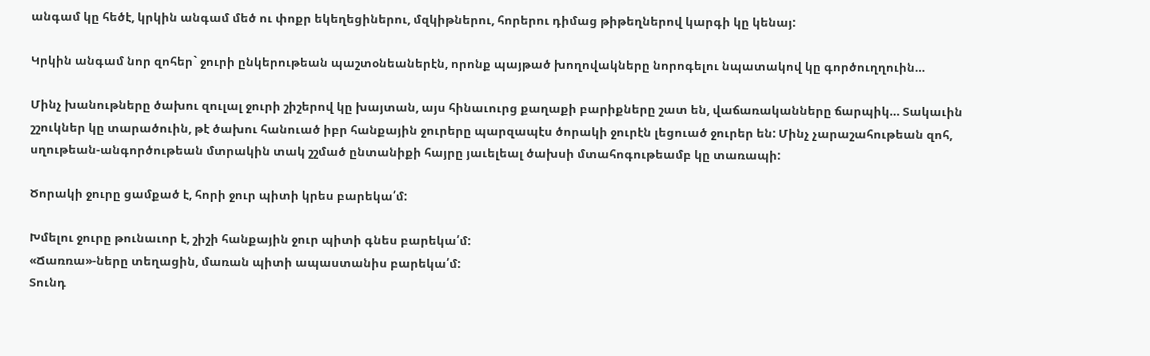անգամ կը հեծէ, կրկին անգամ մեծ ու փոքր եկեղեցիներու, մզկիթներու, հորերու դիմաց թիթեղներով կարգի կը կենայ:

Կրկին անգամ նոր զոհեր` ջուրի ընկերութեան պաշտօնեաներէն, որոնք պայթած խողովակները նորոգելու նպատակով կը գործուղղուին…

Մինչ խանութները ծախու զուլալ ջուրի շիշերով կը խայտան, այս հինաւուրց քաղաքի բարիքները շատ են, վաճառականները ճարպիկ… Տակաւին շշուկներ կը տարածուին, թէ ծախու հանուած իբր հանքային ջուրերը պարզապէս ծորակի ջուրէն լեցուած ջուրեր են: Մինչ չարաշահութեան զոհ, սղութեան-անգործութեան մտրակին տակ շշմած ընտանիքի հայրը յաւելեալ ծախսի մտահոգութեամբ կը տառապի:

Ծորակի ջուրը ցամքած է, հորի ջուր պիտի կրես բարեկա՛մ:

Խմելու ջուրը թունաւոր է, շիշի հանքային ջուր պիտի գնես բարեկա՛մ:
«Ճառռա»-ները տեղացին, մառան պիտի ապաստանիս բարեկա՛մ:
Տունդ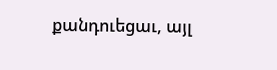քանդուեցաւ, այլ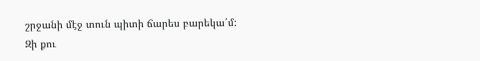շրջանի մէջ տուն պիտի ճարես բարեկա՛մ:
Զի քու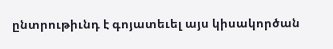ընտրութիւնդ է գոյատեւել այս կիսակործան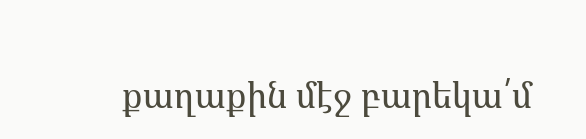քաղաքին մէջ բարեկա՛մ